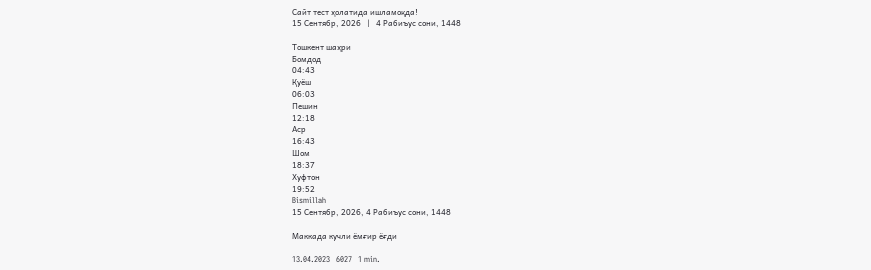Сайт тест ҳолатида ишламоқда!
15 Сентябр, 2026   |   4 Рабиъус сони, 1448

Тошкент шаҳри
Бомдод
04:43
Қуёш
06:03
Пешин
12:18
Аср
16:43
Шом
18:37
Хуфтон
19:52
Bismillah
15 Сентябр, 2026, 4 Рабиъус сони, 1448

Маккада кучли ёмғир ёғди

13.04.2023   6027   1 min.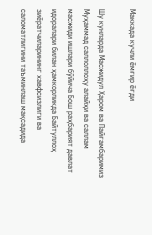Маккада кучли ёмғир ёғди

Шу кунларда Масжидул Ҳаром ва Пайғамбаримиз Муҳаммад саллоллоҳу алайҳи ва саллам масжиди ишлари бўйича Бош раҳбарият давлат идоралари билан ҳамкорликда Байтуллоҳ зиёратчиларининг хавфсизлиги ва саломатлигини таъминлаш мақсадида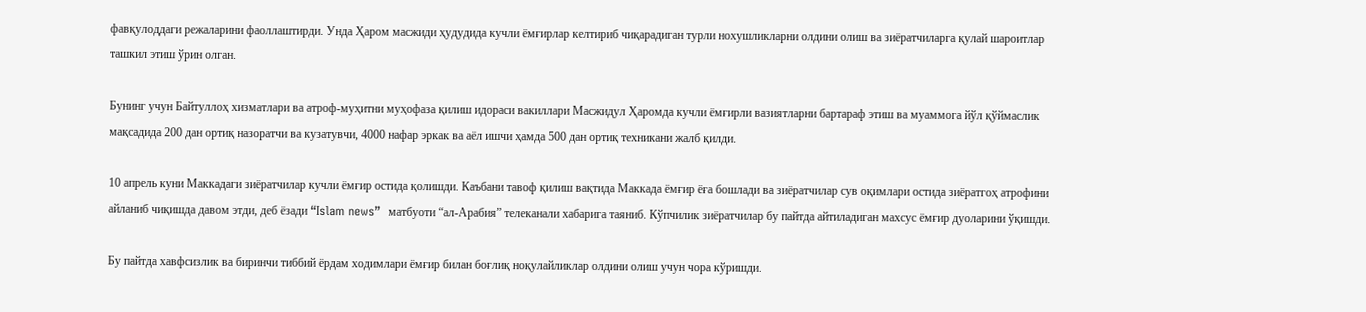фавқулоддаги режаларини фаоллаштирди. Унда Ҳаром масжиди ҳудудида кучли ёмғирлар келтириб чиқарадиган турли нохушликларни олдини олиш ва зиёратчиларга қулай шароитлар ташкил этиш ўрин олган.

Бунинг учун Байтуллоҳ хизматлари ва атроф-муҳитни муҳофаза қилиш идораси вакиллари Масжидул Ҳаромда кучли ёмғирли вазиятларни бартараф этиш ва муаммога йўл қўймаслик мақсадида 200 дан ортиқ назоратчи ва кузатувчи, 4000 нафар эркак ва аёл ишчи ҳамда 500 дан ортиқ техникани жалб қилди.

10 апрель куни Маккадаги зиёратчилар кучли ёмғир остида қолишди. Каъбани тавоф қилиш вақтида Маккада ёмғир ёға бошлади ва зиёратчилар сув оқимлари остида зиёратгоҳ атрофини айланиб чиқишда давом этди, деб ёзади “Islam news”  матбуоти “ал-Aрабия” телеканали хабарига таяниб. Кўпчилик зиёратчилар бу пайтда айтиладиган махсус ёмғир дуоларини ўқишди.

Бу пайтда хавфсизлик ва биринчи тиббий ёрдам ходимлари ёмғир билан боғлиқ ноқулайликлар олдини олиш учун чора кўришди.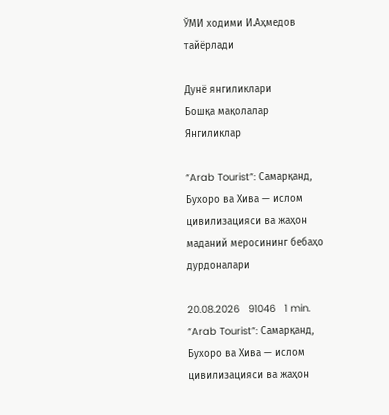ЎМИ ходими И.Аҳмедов тайёрлади

Дунё янгиликлари
Бошқа мақолалар
Янгиликлар

“Arab Tourist”: Самарқанд, Бухоро ва Хива — ислом цивилизацияси ва жаҳон маданий меросининг бебаҳо дурдоналари

20.08.2026   91046   1 min.
“Arab Tourist”: Самарқанд, Бухоро ва Хива — ислом цивилизацияси ва жаҳон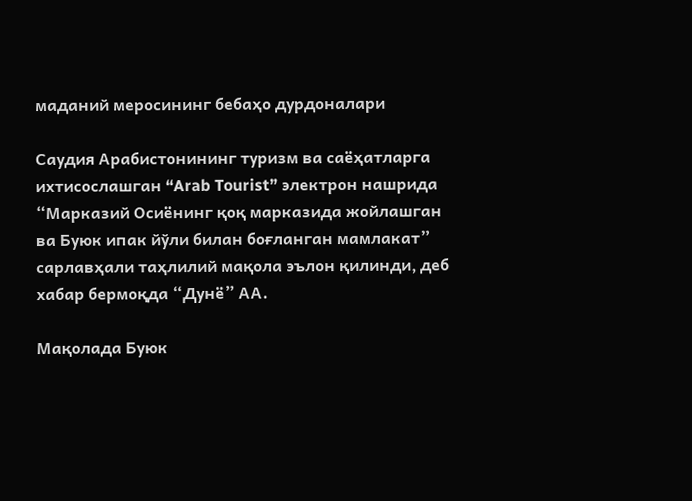маданий меросининг бебаҳо дурдоналари

Саудия Арабистонининг туризм ва саёҳатларга ихтисослашган “Arab Tourist” электрон нашрида “Марказий Осиёнинг қоқ марказида жойлашган ва Буюк ипак йўли билан боғланган мамлакат” сарлавҳали таҳлилий мақола эълон қилинди, деб хабар бермоқда “Дунё” АА.

Мақолада Буюк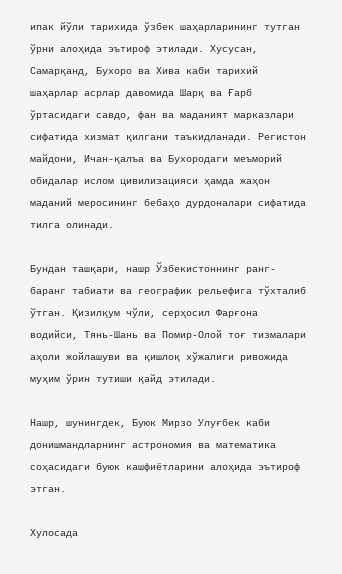ипак йўли тарихида ўзбек шаҳарларининг тутган ўрни алоҳида эътироф этилади. Хусусан, Самарқанд, Бухоро ва Хива каби тарихий шаҳарлар асрлар давомида Шарқ ва Ғарб ўртасидаги савдо, фан ва маданият марказлари сифатида хизмат қилгани таъкидланади. Регистон майдони, Ичан-қалъа ва Бухородаги меъморий обидалар ислом цивилизацияси ҳамда жаҳон маданий меросининг бебаҳо дурдоналари сифатида тилга олинади.

Бундан ташқари, нашр Ўзбекистоннинг ранг-баранг табиати ва географик рельефига тўхталиб ўтган. Қизилқум чўли, серҳосил Фарғона водийси, Тянь-Шань ва Помир-Олой тоғ тизмалари аҳоли жойлашуви ва қишлоқ хўжалиги ривожида муҳим ўрин тутиши қайд этилади.

Нашр, шунингдек, Буюк Мирзо Улуғбек каби донишмандларнинг астрономия ва математика соҳасидаги буюк кашфиётларини алоҳида эътироф этган.

Хулосада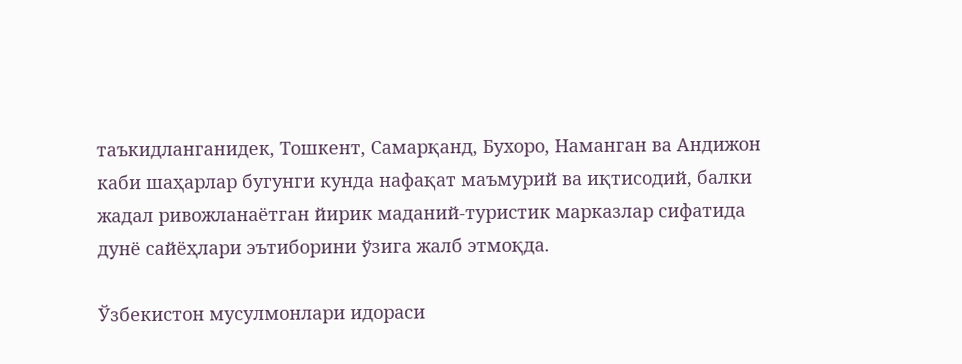таъкидланганидек, Тошкент, Самарқанд, Бухоро, Наманган ва Андижон каби шаҳарлар бугунги кунда нафақат маъмурий ва иқтисодий, балки жадал ривожланаётган йирик маданий-туристик марказлар сифатида дунё сайёҳлари эътиборини ўзига жалб этмоқда.

Ўзбекистон мусулмонлари идораси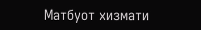Матбуот хизмати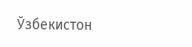Ўзбекистон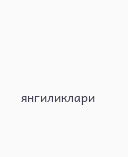янгиликлари